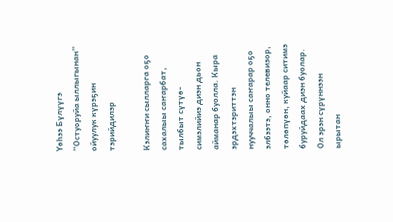Үөһээ Бүлүүгэ “Остуоруйа ыллыгынан” ойуулук күрэҕин тэрийдилэр

Кэлиҥҥи сылларга оҕо сахалыы саҥарбат, тылбыт сүтүө-симэлийиэ диэн дьон айманар буолла. Кыра эрдэхтэриттэн нууччалыы саҥарар оҕо элбээтэ, онно телевизор, төлөпүөн, куйаар ситимэ буруйдаах диэн буолар. Ол эрэн сүрүннээн ырытан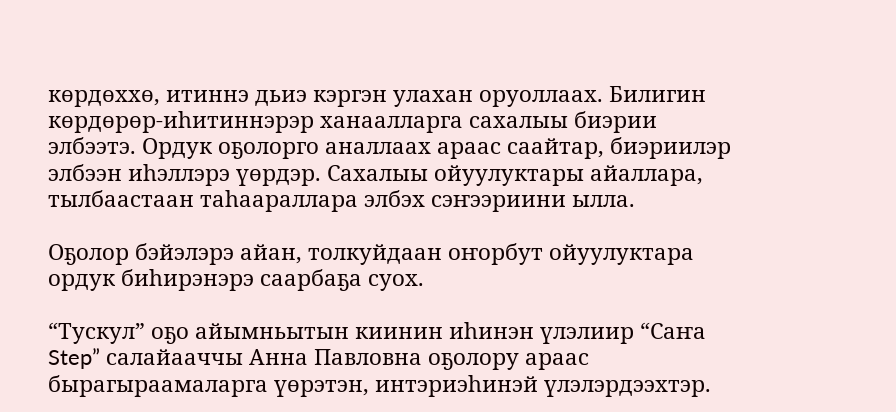көрдөххө, итиннэ дьиэ кэргэн улахан оруоллаах. Билигин көрдөрөр-иһитиннэрэр ханаалларга сахалыы биэрии элбээтэ. Ордук оҕолорго аналлаах араас саайтар, биэриилэр элбээн иһэллэрэ үөрдэр. Сахалыы ойуулуктары айаллара, тылбаастаан таһаараллара элбэх сэҥээриини ылла.

Оҕолор бэйэлэрэ айан, толкуйдаан оҥорбут ойуулуктара ордук биһирэнэрэ саарбаҕа суох.

“Тускул” оҕо айымньытын киинин иһинэн үлэлиир “Саҥа Step” салайааччы Анна Павловна оҕолору араас бырагыраамаларга үөрэтэн, интэриэһинэй үлэлэрдээхтэр.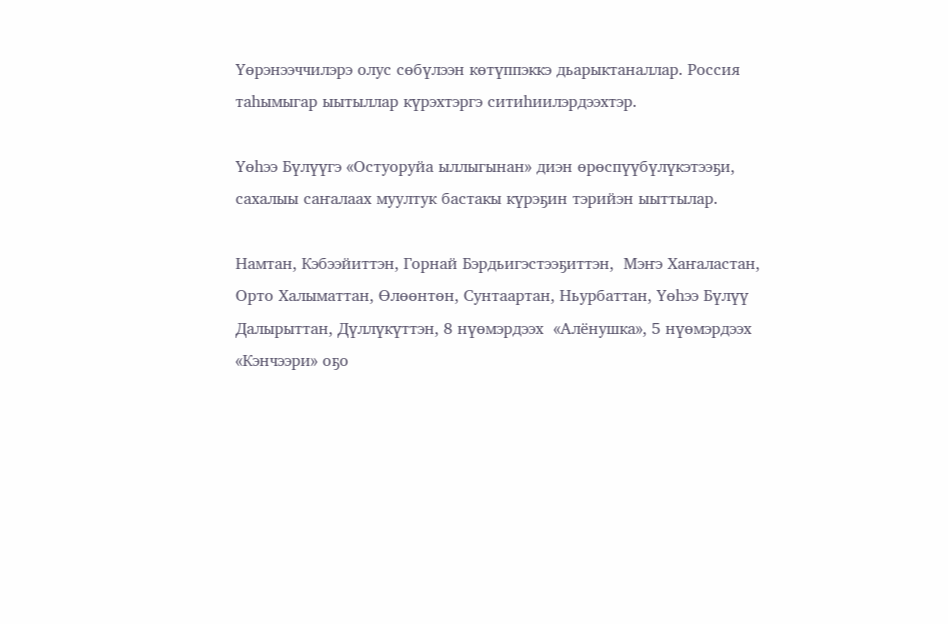Үөрэнээччилэрэ олус сөбүлээн көтүппэккэ дьарыктаналлар. Россия таһымыгар ыытыллар күрэхтэргэ ситиһиилэрдээхтэр.

Үөһээ Бүлүүгэ «Остуоруйа ыллыгынан» диэн өрөспүүбүлүкэтээҕи, сахалыы саҥалаах муултук бастакы күрэҕин тэрийэн ыыттылар.

Намтан, Кэбээйиттэн, Горнай Бэрдьигэстээҕиттэн,  Мэҥэ Хаҥаластан, Орто Халыматтан, Өлөөнтөн, Сунтаартан, Ньурбаттан, Үөһээ Бүлүү Далырыттан, Дүллүкүттэн, 8 нүөмэрдээх  «Алёнушка», 5 нүөмэрдээх  «Кэнчээри» оҕо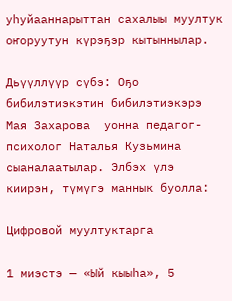уһуйааннарыттан сахалыы муултук оҥоруутун күрэҕэр кытыннылар.

Дьүүллүүр сүбэ: Оҕо бибилэтиэкэтин бибилэтиэкэрэ Мая Захарова  уонна педагог-психолог Наталья Кузьмина сыаналаатылар. Элбэх үлэ киирэн, түмүгэ маннык буолла:

Цифровой муултуктарга

1 миэстэ — «Ый кыыhа», 5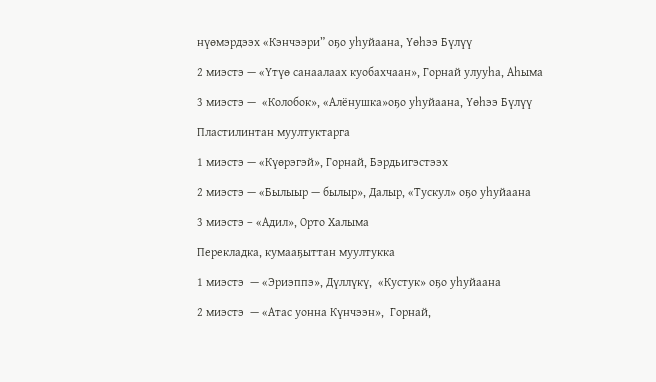нүөмэрдээх «Кэнчээри” оҕо уһуйаана, Үөһээ Бүлүү

2 миэстэ — «Үтүө санаалаах куобахчаан», Горнай улууһа, Аhыма

3 миэстэ —  «Колобок», «Алёнушка»оҕо уһуйаана, Үөһээ Бүлүү

Пластилинтан муултуктарга

1 миэстэ — «Күөрэгэй», Горнай, Бэрдьигэстээх

2 миэстэ — «Былыыр — былыр», Далыр, «Тускул» оҕо уһуйаана

3 миэстэ – «Адил», Орто Халыма

Перекладка, кумааҕыттан муултукка

1 миэстэ  — «Эриэппэ», Дүллүкү,  «Кустук» оҕо уһуйаана

2 миэстэ  — «Атас уонна Күнчээн»,  Горнай,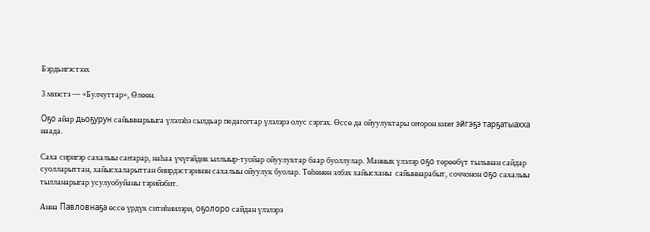Бэрдьигэстээх

3 миэстэ — «Булчуттар», Өлөөн.

Оҕо айар дьоҕурун сайыннарыыга үлэлэһэ сылдьар педагогтар үлэлэрэ олус сэргэх. Өссө да ойуулуктары оҥорон киэҥ эйгэҕэ тарҕатыахха наада.

Саха сиригэр сахалыы саҥарар, наһаа үчүгэйдик ыллыыр-туойар ойуулуктар баар буоллулар. Маннык үлэлэр оҕо төрөөбүт тылынан сайдар суолларыттан, хайысхаларыттан биирдэстэринэн сахалыы ойуулук буолар. Төһөнөн элбэх хайысханы  сайыннарабыт, соччонон оҕо сахалыы тылланарыгар усулуобуйаны тэрийэбит.

Анна Павловнаҕа өссө үрдүк ситиһиилэри, оҕолоро сайдан үлэлэрэ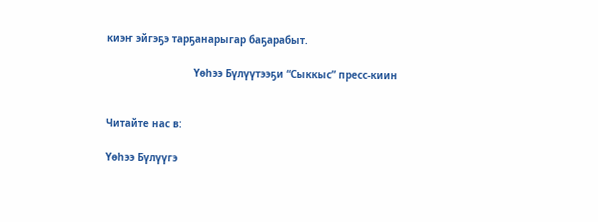киэҥ эйгэҕэ тарҕанарыгар баҕарабыт.

                             Үөһээ Бүлүүтээҕи “Сыккыс” пресс-киин


Читайте нас в:

Үөһээ Бүлүүгэ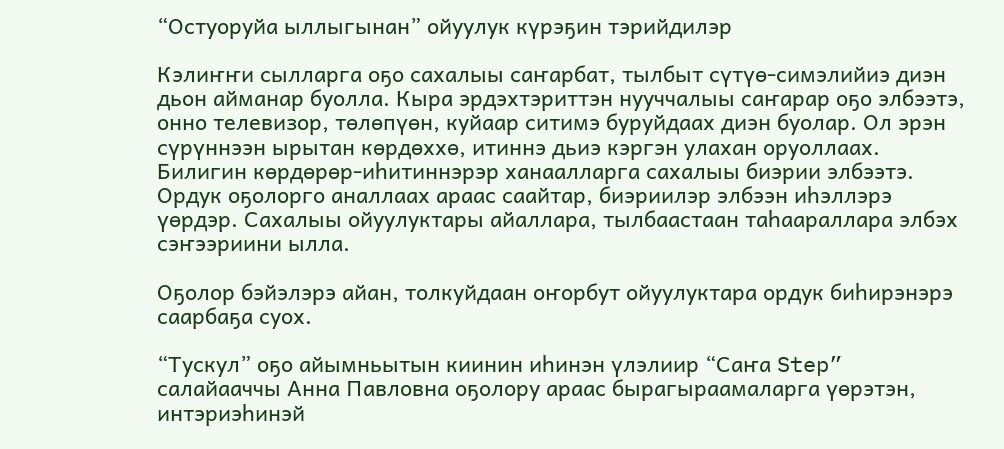“Остуоруйа ыллыгынан” ойуулук күрэҕин тэрийдилэр

Кэлиҥҥи сылларга оҕо сахалыы саҥарбат, тылбыт сүтүө-симэлийиэ диэн дьон айманар буолла. Кыра эрдэхтэриттэн нууччалыы саҥарар оҕо элбээтэ, онно телевизор, төлөпүөн, куйаар ситимэ буруйдаах диэн буолар. Ол эрэн сүрүннээн ырытан көрдөххө, итиннэ дьиэ кэргэн улахан оруоллаах. Билигин көрдөрөр-иһитиннэрэр ханаалларга сахалыы биэрии элбээтэ. Ордук оҕолорго аналлаах араас саайтар, биэриилэр элбээн иһэллэрэ үөрдэр. Сахалыы ойуулуктары айаллара, тылбаастаан таһаараллара элбэх сэҥээриини ылла.

Оҕолор бэйэлэрэ айан, толкуйдаан оҥорбут ойуулуктара ордук биһирэнэрэ саарбаҕа суох.

“Тускул” оҕо айымньытын киинин иһинэн үлэлиир “Саҥа Step” салайааччы Анна Павловна оҕолору араас бырагыраамаларга үөрэтэн, интэриэһинэй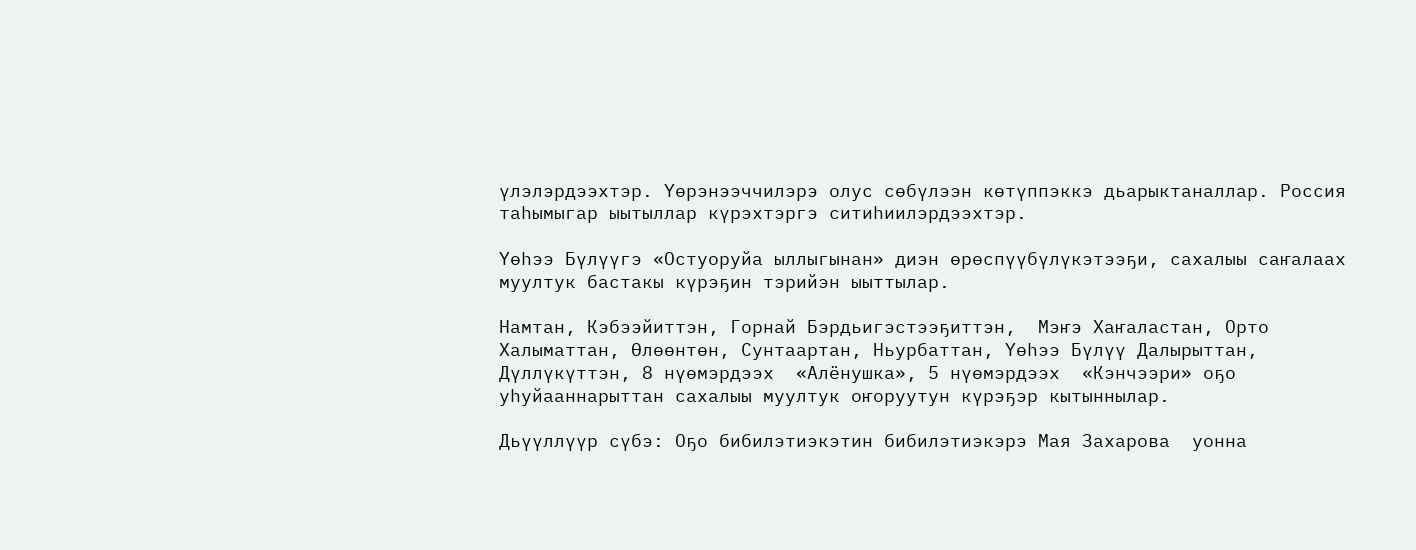үлэлэрдээхтэр. Үөрэнээччилэрэ олус сөбүлээн көтүппэккэ дьарыктаналлар. Россия таһымыгар ыытыллар күрэхтэргэ ситиһиилэрдээхтэр.

Үөһээ Бүлүүгэ «Остуоруйа ыллыгынан» диэн өрөспүүбүлүкэтээҕи, сахалыы саҥалаах муултук бастакы күрэҕин тэрийэн ыыттылар.

Намтан, Кэбээйиттэн, Горнай Бэрдьигэстээҕиттэн,  Мэҥэ Хаҥаластан, Орто Халыматтан, Өлөөнтөн, Сунтаартан, Ньурбаттан, Үөһээ Бүлүү Далырыттан, Дүллүкүттэн, 8 нүөмэрдээх  «Алёнушка», 5 нүөмэрдээх  «Кэнчээри» оҕо уһуйааннарыттан сахалыы муултук оҥоруутун күрэҕэр кытыннылар.

Дьүүллүүр сүбэ: Оҕо бибилэтиэкэтин бибилэтиэкэрэ Мая Захарова  уонна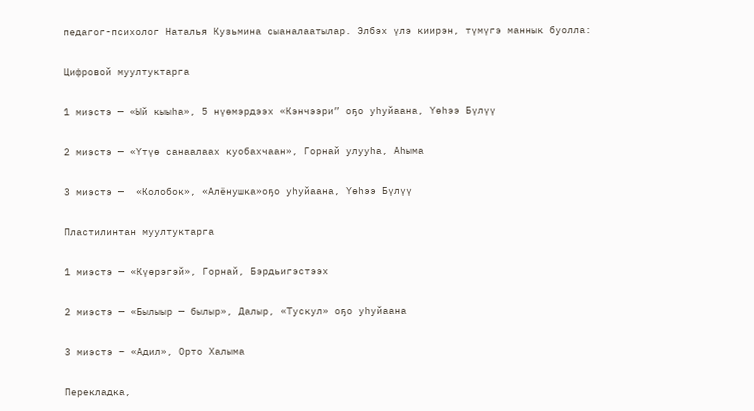педагог-психолог Наталья Кузьмина сыаналаатылар. Элбэх үлэ киирэн, түмүгэ маннык буолла:

Цифровой муултуктарга

1 миэстэ — «Ый кыыhа», 5 нүөмэрдээх «Кэнчээри” оҕо уһуйаана, Үөһээ Бүлүү

2 миэстэ — «Үтүө санаалаах куобахчаан», Горнай улууһа, Аhыма

3 миэстэ —  «Колобок», «Алёнушка»оҕо уһуйаана, Үөһээ Бүлүү

Пластилинтан муултуктарга

1 миэстэ — «Күөрэгэй», Горнай, Бэрдьигэстээх

2 миэстэ — «Былыыр — былыр», Далыр, «Тускул» оҕо уһуйаана

3 миэстэ – «Адил», Орто Халыма

Перекладка,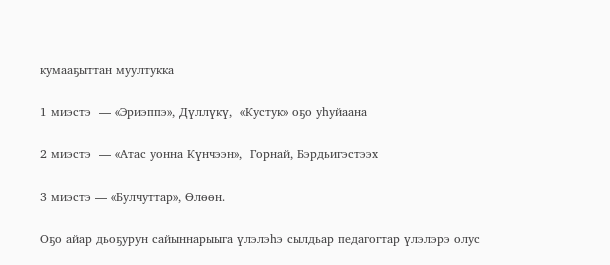кумааҕыттан муултукка

1 миэстэ  — «Эриэппэ», Дүллүкү,  «Кустук» оҕо уһуйаана

2 миэстэ  — «Атас уонна Күнчээн»,  Горнай, Бэрдьигэстээх

3 миэстэ — «Булчуттар», Өлөөн.

Оҕо айар дьоҕурун сайыннарыыга үлэлэһэ сылдьар педагогтар үлэлэрэ олус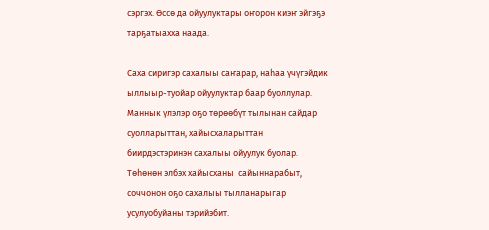сэргэх. Өссө да ойуулуктары оҥорон киэҥ эйгэҕэ тарҕатыахха наада.

Саха сиригэр сахалыы саҥарар, наһаа үчүгэйдик ыллыыр-туойар ойуулуктар баар буоллулар. Маннык үлэлэр оҕо төрөөбүт тылынан сайдар суолларыттан, хайысхаларыттан биирдэстэринэн сахалыы ойуулук буолар. Төһөнөн элбэх хайысханы  сайыннарабыт, соччонон оҕо сахалыы тылланарыгар усулуобуйаны тэрийэбит.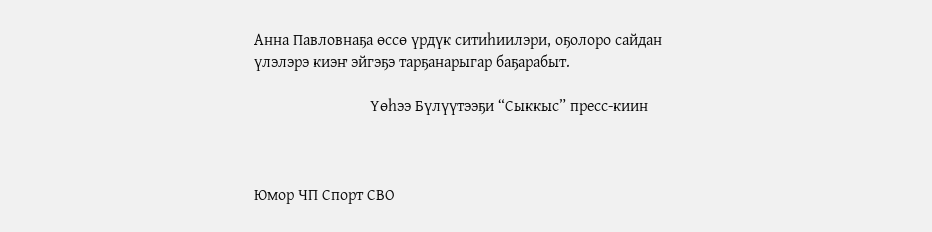Анна Павловнаҕа өссө үрдүк ситиһиилэри, оҕолоро сайдан үлэлэрэ киэҥ эйгэҕэ тарҕанарыгар баҕарабыт.

                             Үөһээ Бүлүүтээҕи “Сыккыс” пресс-киин



Юмор ЧП Спорт СВО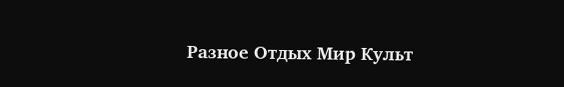Разное Отдых Мир Культ